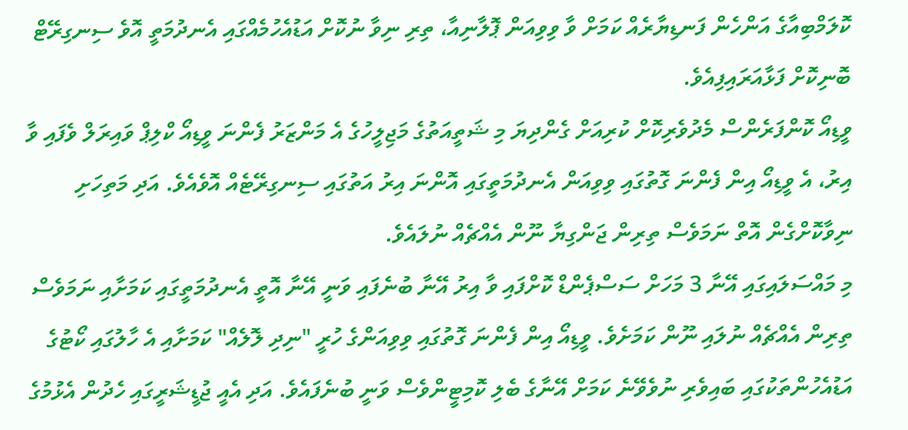ކޮލަމްބިއާގެ އަންހެން ފަނޑިޔާރެއް ކަމަށް ވާ ވިވިއަން ޕޮލާނިއާ، ތިރި ނިވާ ނުކޮށް އަޑުއެހުމެއްގައި އެނދުމަތީ އޮވެ ސިނގިރޭޓް ބޮނިކޮށް ފަޅާއަރައިފިއެވެ.
ވީޑިއޯ ކޮންފަރެންސް މެދުވެރިކޮށް ކުރިއަށް ގެންދިޔަ މި ޝަތީއަތުގެ މަޖިލީހުގެ އެ މަންޒަރު ފެންނަ ވީޑިއޯ ކްލިޕް ވައިރަލް ވެފައި ވާ އިރު، އެ ވީޑިއޯ އިން ފެންނަ ގޮތުގައި ވިވިއަން އެނދުމަތީގައި އޮންނަ އިރު އަތުގައި ސިނގިރޭޓެއް އޮވެއެވެ. އަދި މަތިހަށި ނިވާކޮށްގެން އޮތް ނަމަވެސް ތިރިން ޖަންގިޔާ ނޫން އެއްޗެއް ނުލައެވެ.
މި މައްސަލައިގައި އޭނާ 3 މަހަށް ސަސްޕެންޑް ކޮށްފައި ވާ އިރު އޭނާ ބުނެފައި ވަނީ އޭނާ އޮތީ އެނދުމަތީގައި ކަމަށާއި ނަމަވެސް ތިރިން އެއްޗެއް ނުލައި ނޫން ކަމަށެވެ. ވީޑިއޯ އިން ފެންނަ ގޮތުގައި ވިވިއަންގެ ހުރީ "ނިދި ލޮލެއް" ކަމަށާއި އެ ހާލުގައި ކޯޓުގެ އަޑުއެހުންތަކުގައި ބައިވެރި ނުވެވޭނެ ކަމަށް އޭނާގެ ބެލި ކޮމިޓީންވެސް ވަނީ ބުނެފައެވެ. އަދި އެއީ ޖުޑީޝަރީގައި ހެދުން އެޅުމުގެ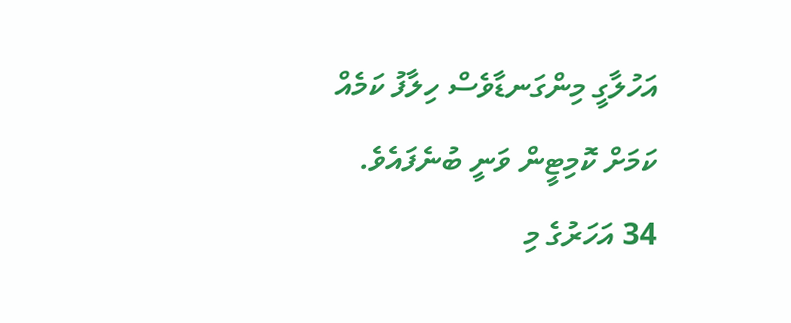އަހުލާގީ މިންގަނޑާވެސް ހިލާފު ކަމެއް ކަމަށް ކޮމިޓީން ވަނީ ބުނެފައެވެ.
34 އަހަރުގެ މި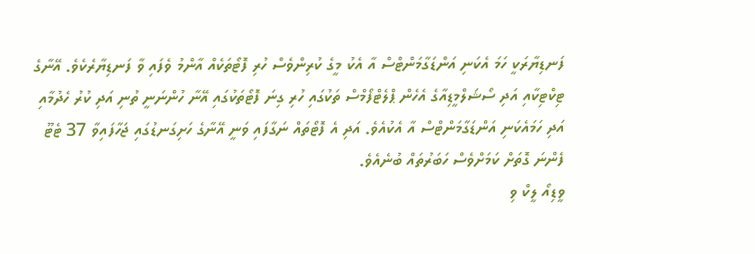ފަނޑިޔާރަކީ ހަމަ އެކަނި އަންޑަގާމަންޓްސް އާ އެކު މީގެ ކުރިންވެސް ހުރި ފޮޓޯތަކެއް އާންމު ވެފައި ވާ ފަނޑިޔާރެކެވެ. އޭނާގެ ޓިކްޓިކާއި އަދި ސޯޝަލްމީޑިއާގެ އެހެން ޕްލެޓްފޯމްސް ތަކުގައި ހުރި ގިނަ ފޮޓޯތަކުގައި އޭނާ ހުންނަނީ ތުނި އަދި ކުރު ހެދުމާއި އަދި ހަމައެކަނި އަންޑަގާމަންޓްސް އާ އެކުއެވެ. އަދި އެ ފޮޓޯތައް ނަގާފައި ވަނީ އޭނާގެ ހަށިގަނޑުގައި ޖަހާފައިވާ 37 ޓެޓޫ ފެންނަ ގޮތަށް ކަމަށްވެސް ހަބަރުތައް ބުނެއެވެ.
ވީޑިއޯ ލީކް ވި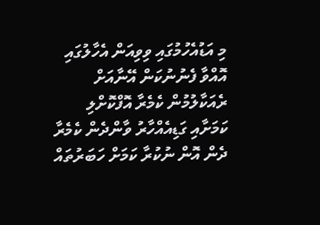މި އަޑުއެހުމުގައި ވިވިއަން އެހާލުގައި އޮއްވާ ފެނުނުކަން އޭނާއަށް ރެއަކާލުމުން ކެމެރާ އޮފްކޮށްލި ކަމަށާއި ގަޑިއެއްހާރު ވާންދެން ކެމެރާ ދެން އޮން ނުކުރާ ކަމަށް ހަބަރުތައް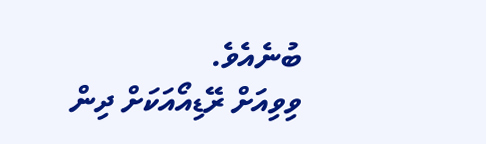ބުނެއެވެ.
ވިވިއަށް ރޭޑިއޯއަކަށް ދިން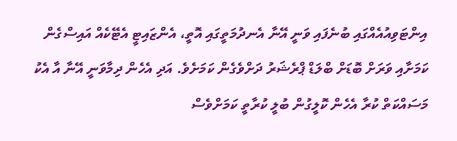އިންޓަވިއުއެއްގައި ބުނެފައި ވަނީ އޭނާ އެނދުމަތީގައި އޮތީ، އެންޒައިޓީ އެޓޭކެއް އައިސްގެން ކަމަށާއި ވަރަށް ބޮޑަށް ބްލަޑް ޕްރެޝަރު ދަށްވެގެން ކަމަށެވެ. އަދި އެހެން ދިމާވަނީ އޭނާ އާ އެކު މަސައްކަތް ކުރާ އެހެން ކޮލީގުން ބުލީ ކުރާތީ ކަމަށްވެސް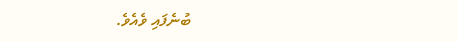ބުނެފައި ވެއެވެ.